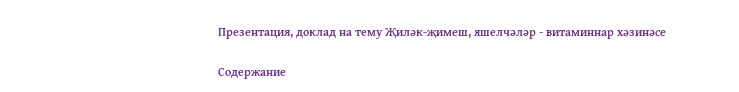Презентация, доклад на тему Җиләк-җимеш, яшелчәләр - витаминнар хәзинәсе

Содержание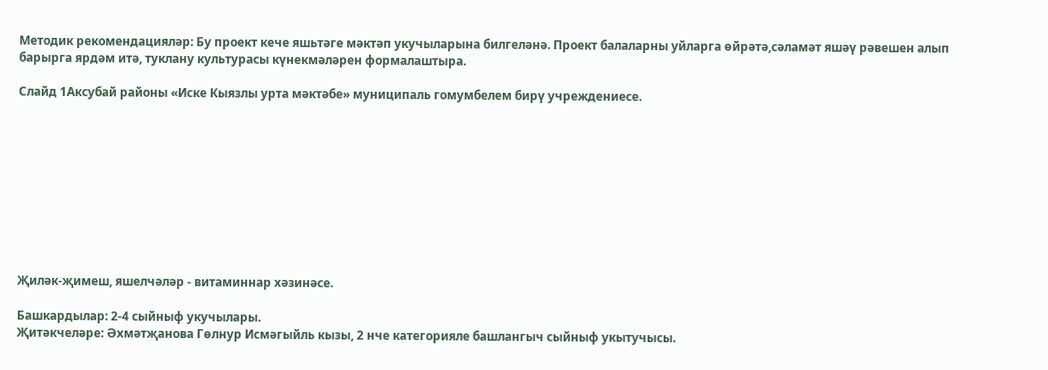Методик рекомендацияләр: Бу проект кече яшьтәге мәктәп укучыларына билгеләнә. Проект балаларны уйларга өйрәтә,сәламәт яшәү рәвешен алып барырга ярдәм итә, туклану культурасы күнекмәләрен формалаштыра.

Слайд 1Аксубай районы «Иске Кыязлы урта мәктәбе» муниципаль гомумбелем бирү учреждениесе.










Җиләк-җимеш, яшелчәләр - витаминнар хәзинәсе.

Башкардылар: 2-4 сыйныф укучылары.
Җитәкчеләре: Әхмәтҗанова Гөлнур Исмәгыйль кызы, 2 нче категорияле башлангыч сыйныф укытучысы.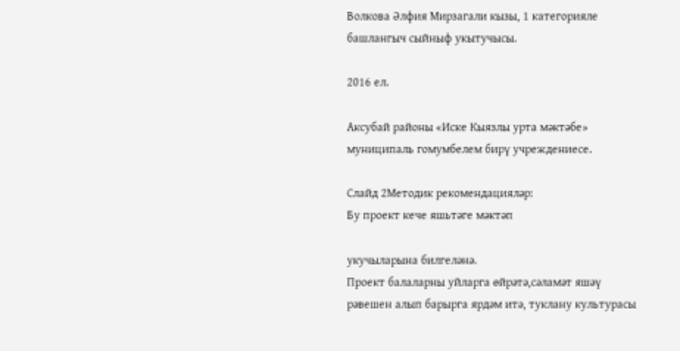Волкова Әлфия Мирзагали кызы, 1 категорияле башлангыч сыйныф укытучысы.

2016 ел.

Аксубай районы «Иске Кыязлы урта мәктәбе» муниципаль гомумбелем бирү учреждениесе.

Слайд 2Методик рекомендацияләр:
Бу проект кече яшьтәге мәктәп

укучыларына билгеләнә.
Проект балаларны уйларга өйрәтә,сәламәт яшәү рәвешен алып барырга ярдәм итә, туклану культурасы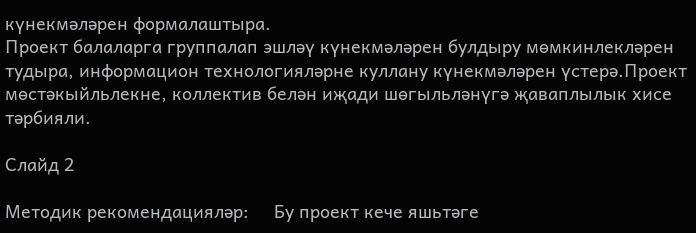күнекмәләрен формалаштыра.
Проект балаларга группалап эшләү күнекмәләрен булдыру мөмкинлекләрен тудыра, информацион технологияләрне куллану күнекмәләрен үстерә.Проект мөстәкыйльлекне, коллектив белән иҗади шөгыльләнүгә җаваплылык хисе тәрбияли.

Слайд 2

Методик рекомендацияләр:     Бу проект кече яшьтәге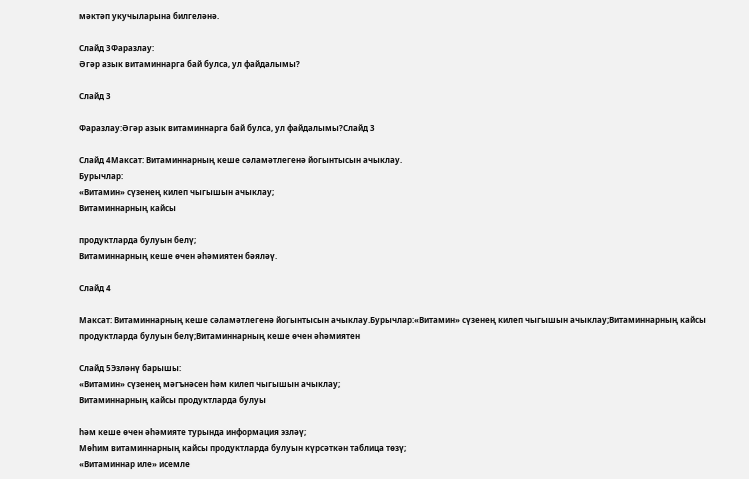мәктәп укучыларына билгеләнә.

Слайд 3Фаразлау:
Әгәр азык витаминнарга бай булса, ул файдалымы?

Слайд 3

Фаразлау:Әгәр азык витаминнарга бай булса, ул файдалымы?Слайд 3

Слайд 4Максат: Витаминнарның кеше сәламәтлегенә йогынтысын ачыклау.
Бурычлар:
«Витамин» сүзенең килеп чыгышын ачыклау;
Витаминнарның кайсы

продуктларда булуын белү;
Витаминнарның кеше өчен әһәмиятен бәяләү.

Слайд 4

Максат: Витаминнарның кеше сәламәтлегенә йогынтысын ачыклау.Бурычлар:«Витамин» сүзенең килеп чыгышын ачыклау;Витаминнарның кайсы продуктларда булуын белү;Витаминнарның кеше өчен әһәмиятен

Слайд 5Эзләнү барышы:
«Витамин» сүзенең мәгънәсен һәм килеп чыгышын ачыклау;
Витаминнарның кайсы продуктларда булуы

һәм кеше өчен әһәмияте турында информация эзләү;
Мөһим витаминнарның кайсы продуктларда булуын күрсәткән таблица төзү;
«Витаминнар иле» исемле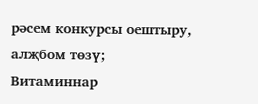рәсем конкурсы оештыру, алҗбом төзү;
Витаминнар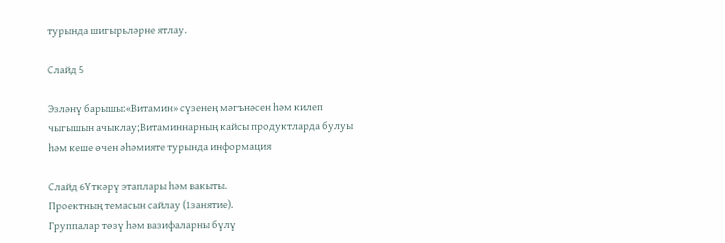турында шигырьләрне ятлау.

Слайд 5

Эзләнү барышы:«Витамин» сүзенең мәгънәсен һәм килеп чыгышын ачыклау;Витаминнарның кайсы продуктларда булуы һәм кеше өчен әһәмияте турында информация

Слайд 6Үткәрү этаплары һәм вакыты.
Проектның темасын сайлау (1занятие).
Группалар төзү һәм вазифаларны бүлү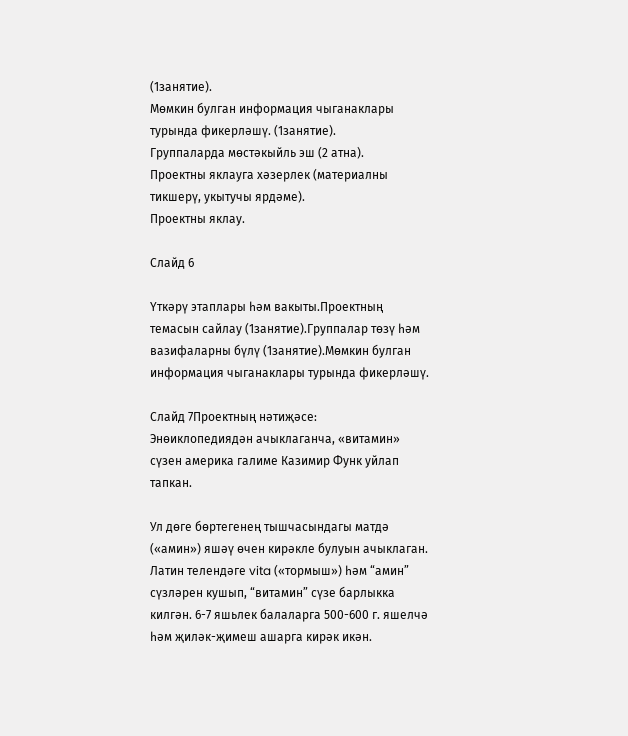(1занятие).
Мөмкин булган информация чыганаклары турында фикерләшү. (1занятие).
Группаларда мөстәкыйль эш (2 атна).
Проектны яклауга хәзерлек (материалны тикшерү, укытучы ярдәме).
Проектны яклау.

Слайд 6

Үткәрү этаплары һәм вакыты.Проектның темасын сайлау (1занятие).Группалар төзү һәм вазифаларны бүлү (1занятие).Мөмкин булган информация чыганаклары турында фикерләшү.

Слайд 7Проектның нәтиҗәсе:
Энөиклопедиядән ачыклаганча, «витамин» сүзен америка галиме Казимир Функ уйлап тапкан.

Ул дөге бөртегенең тышчасындагы матдә («амин») яшәү өчен кирәкле булуын ачыклаган. Латин телендәге vita («тормыш») һәм “амин” сүзләрен кушып, “витамин” сүзе барлыкка килгән. 6-7 яшьлек балаларга 500-600 г. яшелчә һәм җиләк-җимеш ашарга кирәк икән.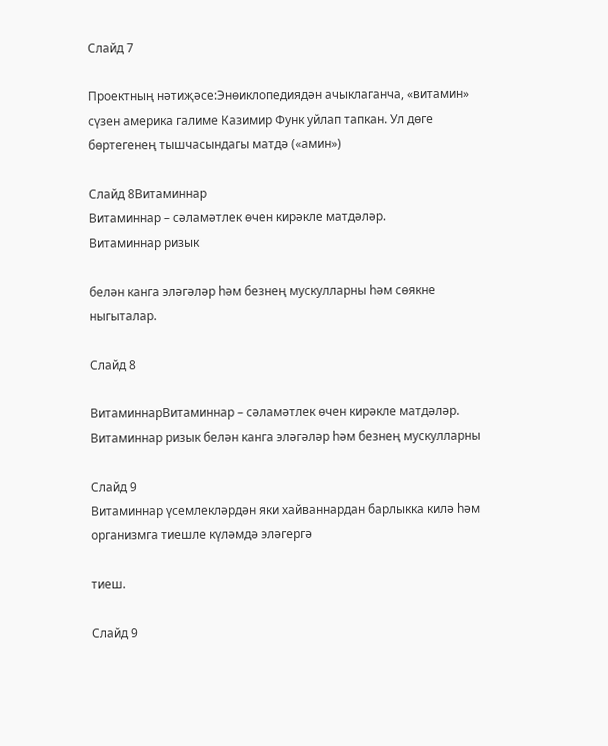Слайд 7

Проектның нәтиҗәсе:Энөиклопедиядән ачыклаганча, «витамин» сүзен америка галиме Казимир Функ уйлап тапкан. Ул дөге бөртегенең тышчасындагы матдә («амин»)

Слайд 8Витаминнар
Витаминнар – сәламәтлек өчен кирәкле матдәләр.
Витаминнар ризык

белән канга эләгәләр һәм безнең мускулларны һәм сөякне ныгыталар.

Слайд 8

ВитаминнарВитаминнар – сәламәтлек өчен кирәкле матдәләр.    Витаминнар ризык белән канга эләгәләр һәм безнең мускулларны

Слайд 9
Витаминнар үсемлекләрдән яки хайваннардан барлыкка килә һәм организмга тиешле күләмдә эләгергә

тиеш.

Слайд 9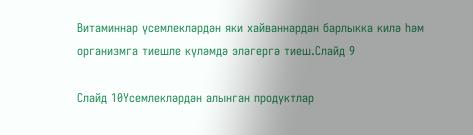Витаминнар үсемлекләрдән яки хайваннардан барлыкка килә һәм организмга тиешле күләмдә эләгергә тиеш.Слайд 9

Слайд 10Үсемлекләрдән алынган продуктлар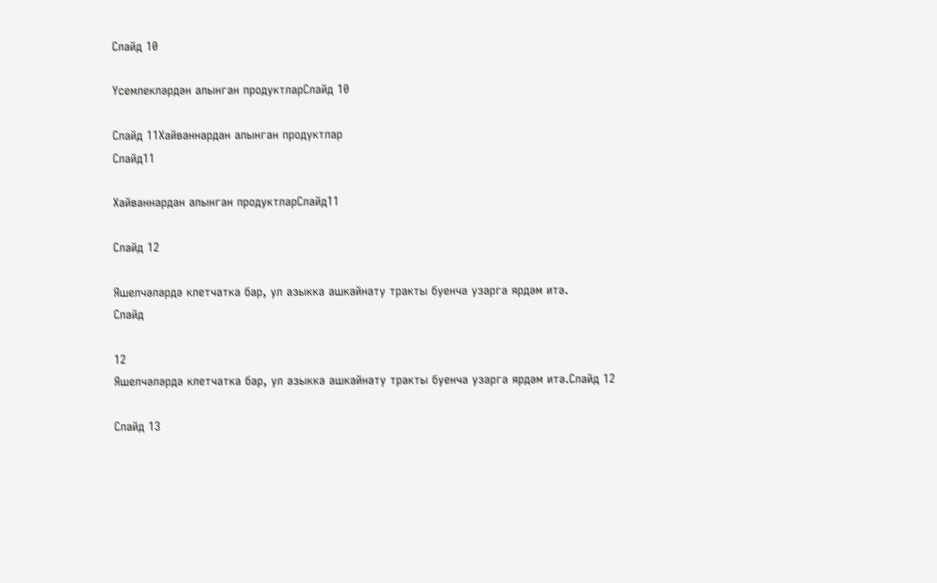Слайд 10

Үсемлекләрдән алынган продуктларСлайд 10

Слайд 11Хайваннардан алынган продуктлар
Слайд11

Хайваннардан алынган продуктларСлайд11

Слайд 12

Яшелчәләрдә клетчатка бар, ул азыкка ашкайнату тракты буенча узарга ярдәм итә.
Слайд

12
Яшелчәләрдә клетчатка бар, ул азыкка ашкайнату тракты буенча узарга ярдәм итә.Слайд 12

Слайд 13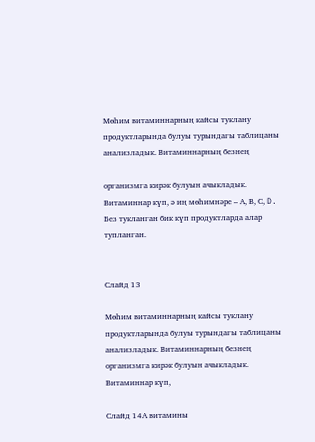Мөһим витаминнарның кайсы туклану продуктларында булуы турындагы таблицаны анализладык. Витаминнарның безнең

организмга кирәк булуын ачыкладык. Витаминнар күп, ә иң мөһимнәре – А, В, С, D. Без тукланган бик күп продуктларда алар тупланган.


Слайд 13

Мөһим витаминнарның кайсы туклану продуктларында булуы турындагы таблицаны анализладык. Витаминнарның безнең организмга кирәк булуын ачыкладык. Витаминнар күп,

Слайд 14А витамины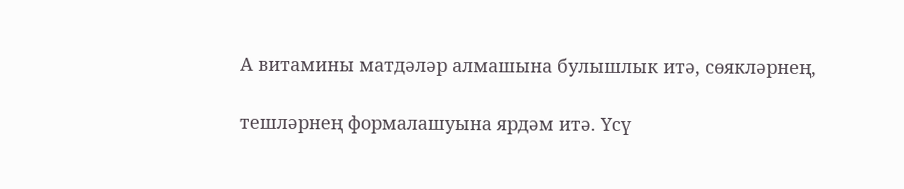А витамины матдәләр алмашына булышлык итә, сөякләрнең,

тешләрнең формалашуына ярдәм итә. Үсү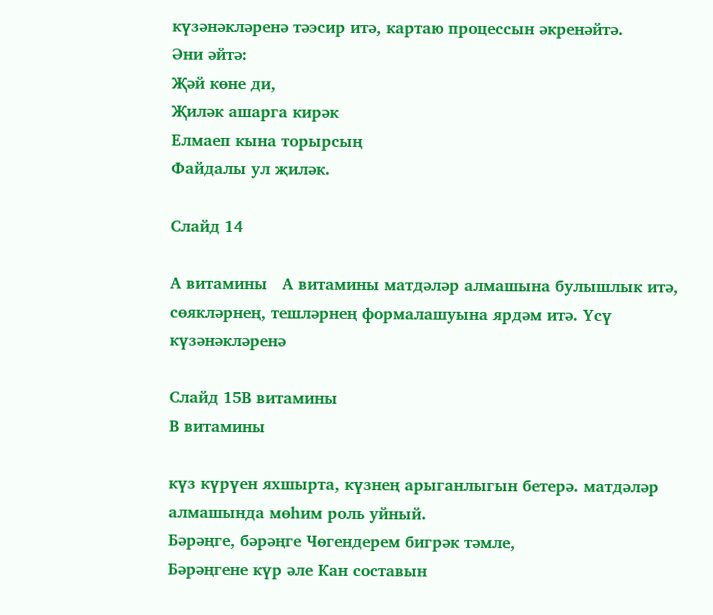күзәнәкләренә тәэсир итә, картаю процессын әкренәйтә.
Әни әйтә:
Җәй көне ди,
Җиләк ашарга кирәк
Елмаеп кына торырсың
Файдалы ул җиләк.

Слайд 14

А витамины   А витамины матдәләр алмашына булышлык итә, сөякләрнең, тешләрнең формалашуына ярдәм итә. Үсү күзәнәкләренә

Слайд 15В витамины
В витамины

күз күрүен яхшырта, күзнең арыганлыгын бетерә. матдәләр алмашында мөһим роль уйный.
Бәрәңге, бәрәңге Чөгендерем бигрәк тәмле,
Бәрәңгене күр әле Кан составын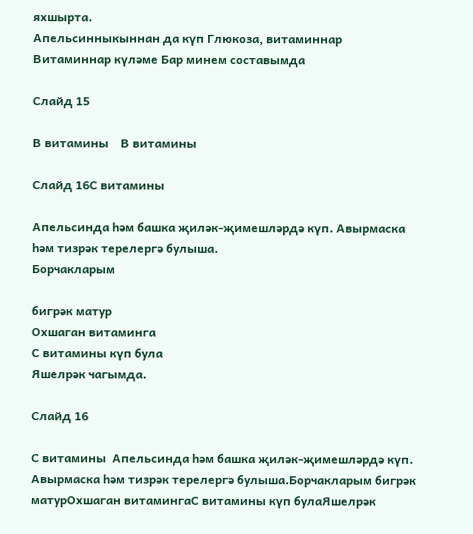яхшырта.
Апельсинныкыннан да күп Глюкоза, витаминнар
Витаминнар күләме Бар минем составымда

Слайд 15

В витамины    В витамины

Слайд 16С витамины

Апельсинда һәм башка җиләк-җимешләрдә күп. Авырмаска һәм тизрәк терелергә булыша.
Борчакларым

бигрәк матур
Охшаган витаминга
С витамины күп була
Яшелрәк чагымда.

Слайд 16

С витамины  Апельсинда һәм башка җиләк-җимешләрдә күп. Авырмаска һәм тизрәк терелергә булыша.Борчакларым бигрәк матурОхшаган витамингаС витамины күп булаЯшелрәк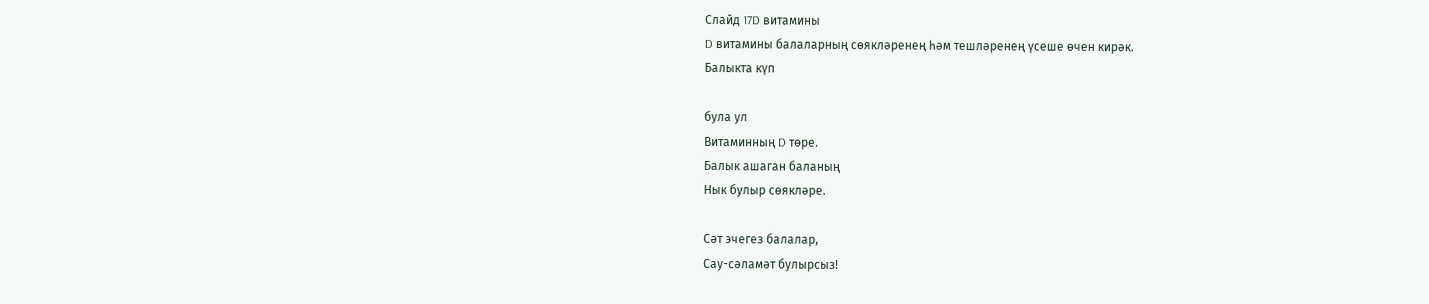Слайд 17D витамины
D витамины балаларның сөякләренең һәм тешләренең үсеше өчен кирәк.
Балыкта күп

була ул
Витаминның D төре.
Балык ашаган баланың
Нык булыр сөякләре.

Сәт эчегез балалар,
Сау-сәламәт булырсыз!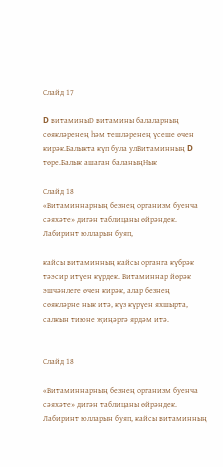Слайд 17

D витаминыD витамины балаларның сөякләренең һәм тешләренең үсеше өчен кирәк.Балыкта күп була улВитаминның D төре.Балык ашаган баланыңНык

Слайд 18
«Витаминнарның безнең организм буенча сәяхәте» дигән таблицаны өйрәндек.
Лабиринт юлларын буяп,

кайсы витаминның кайсы органга күбрәк тәэсир итүен күрдек. Витаминнар йөрәк эшчәнлеге өчен кирәк, алар безнең сөякләрне нык итә, күз күрүен яхшырта, салкын тиюне җиңәргә ярдәм итә.


Слайд 18

«Витаминнарның безнең организм буенча сәяхәте» дигән таблицаны өйрәндек. Лабиринт юлларын буяп, кайсы витаминның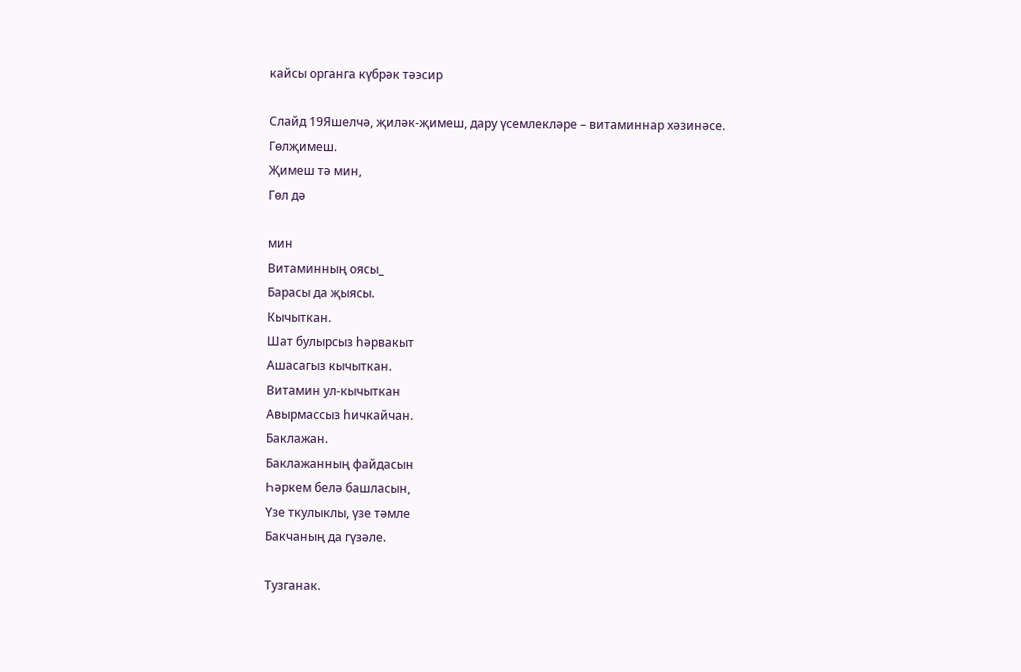кайсы органга күбрәк тәэсир

Слайд 19Яшелчә, җиләк-җимеш, дару үсемлекләре – витаминнар хәзинәсе.
Гөлҗимеш.
Җимеш тә мин,
Гөл дә

мин
Витаминның оясы_
Барасы да җыясы.
Кычыткан.
Шат булырсыз һәрвакыт
Ашасагыз кычыткан.
Витамин ул-кычыткан
Авырмассыз һичкайчан.
Баклажан.
Баклажанның файдасын
Һәркем белә башласын,
Үзе ткулыклы, үзе тәмле
Бакчаның да гүзәле.

Тузганак.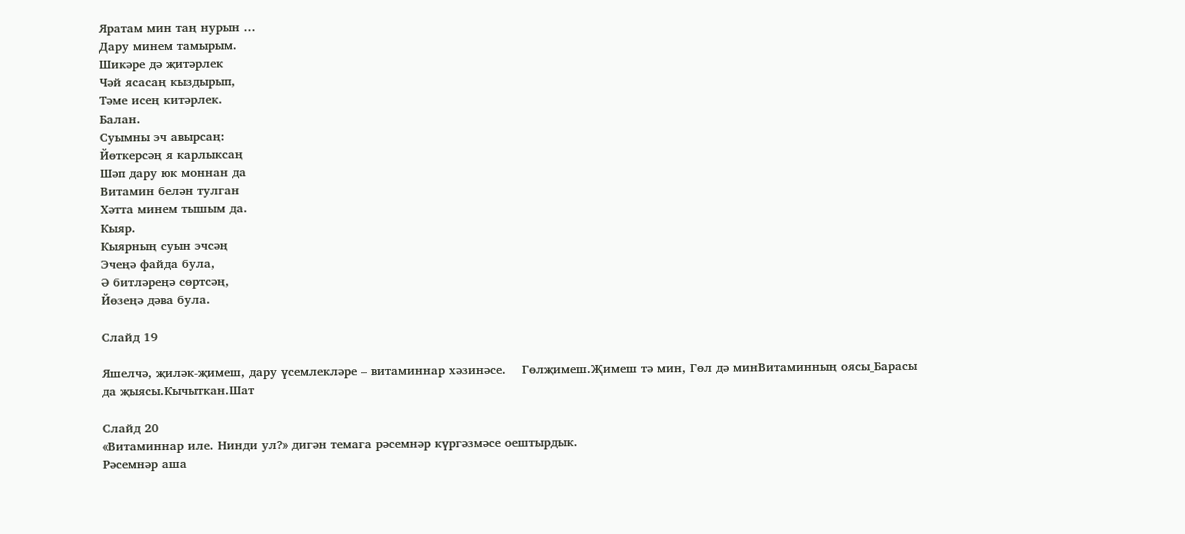Яратам мин таң нурын ...
Дару минем тамырым.
Шикәре дә җитәрлек
Чәй ясасаң кыздырып,
Тәме исең китәрлек.
Балан.
Суымны эч авырсаң:
Йөткерсәң я карлыксаң
Шәп дару юк моннан да
Витамин белән тулган
Хәтта минем тышым да.
Кыяр.
Кыярның суын эчсәң
Эчеңә файда була,
Ә битләреңә сөртсәң,
Йөзеңә дәва була.

Слайд 19

Яшелчә, җиләк-җимеш, дару үсемлекләре – витаминнар хәзинәсе.    Гөлҗимеш.Җимеш тә мин, Гөл дә минВитаминның оясы_Барасы да җыясы.Кычыткан.Шат

Слайд 20
«Витаминнар иле. Нинди ул?» дигән темага рәсемнәр күргәзмәсе оештырдык.
Рәсемнәр аша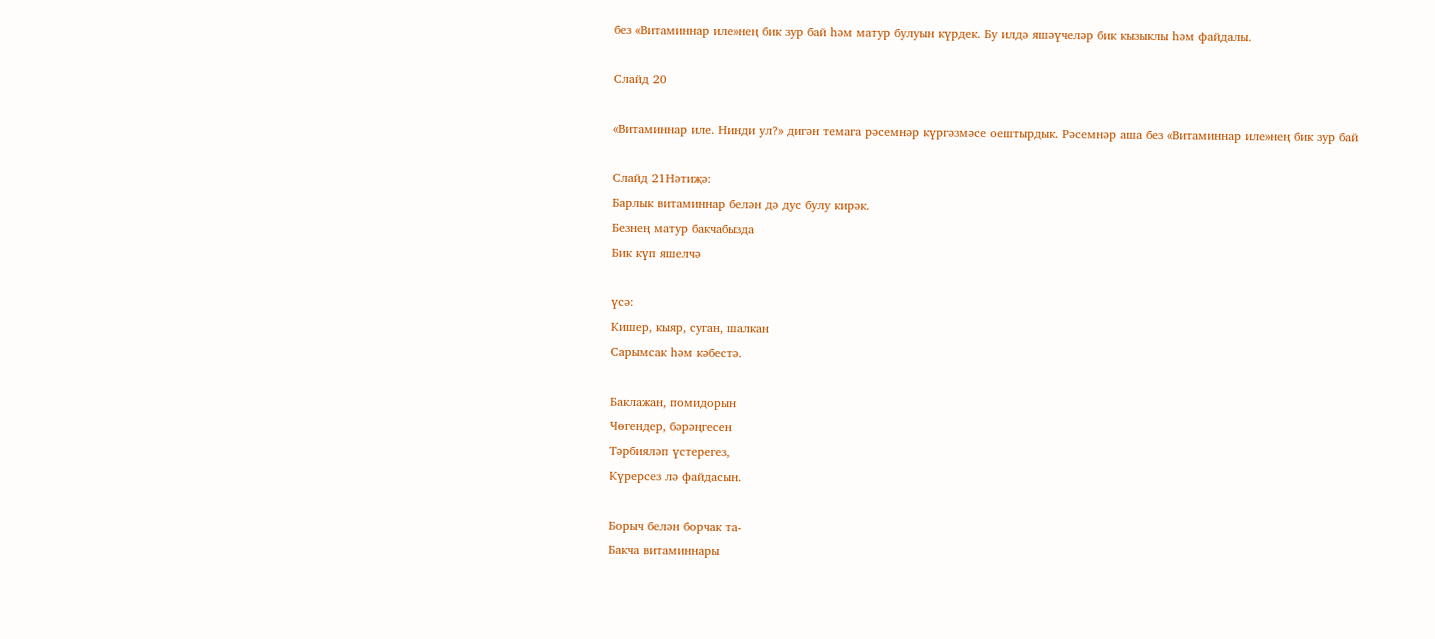без «Витаминнар иле»нең бик зур бай һәм матур булуын күрдек. Бу илдә яшәүчеләр бик кызыклы һәм файдалы.

Слайд 20

«Витаминнар иле. Нинди ул?» дигән темага рәсемнәр күргәзмәсе оештырдык. Рәсемнәр аша без «Витаминнар иле»нең бик зур бай

Слайд 21Нәтиҗә:
Барлык витаминнар белән дә дус булу кирәк.
Безнең матур бакчабызда
Бик күп яшелчә

үсә:
Кишер, кыяр, суган, шалкан
Сарымсак һәм кәбестә.

Баклажан, помидорын
Чөгендер, бәрәңгесен
Тәрбияләп үстерегез,
Күрерсез лә файдасын.

Борыч белән борчак та-
Бакча витаминнары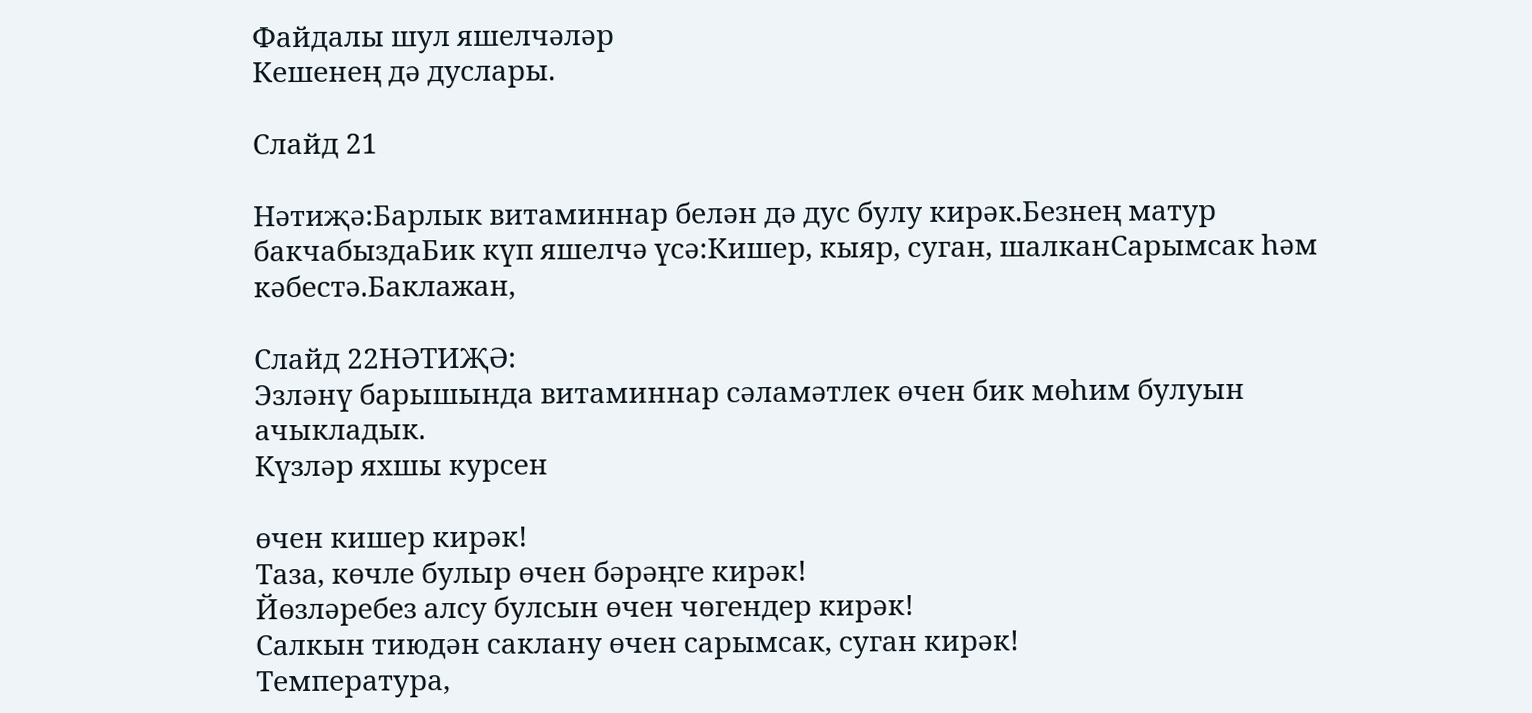Файдалы шул яшелчәләр
Кешенең дә дуслары.

Слайд 21

Нәтиҗә:Барлык витаминнар белән дә дус булу кирәк.Безнең матур бакчабыздаБик күп яшелчә үсә:Кишер, кыяр, суган, шалканСарымсак һәм кәбестә.Баклажан,

Слайд 22НӘТИҖӘ:
Эзләнү барышында витаминнар сәламәтлек өчен бик мөһим булуын ачыкладык.
Күзләр яхшы курсен

өчен кишер кирәк!
Таза, көчле булыр өчен бәрәңге кирәк!
Йөзләребез алсу булсын өчен чөгендер кирәк!
Салкын тиюдән саклану өчен сарымсак, суган кирәк!
Температура,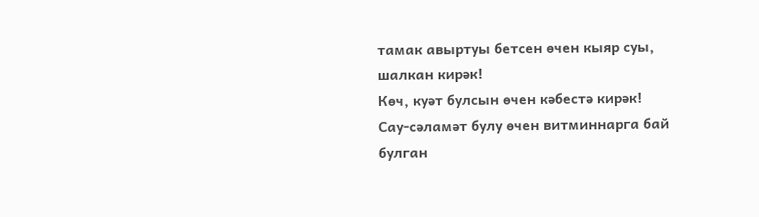тамак авыртуы бетсен өчен кыяр суы, шалкан кирәк!
Көч, куәт булсын өчен кәбестә кирәк!
Сау-сәламәт булу өчен витминнарга бай булган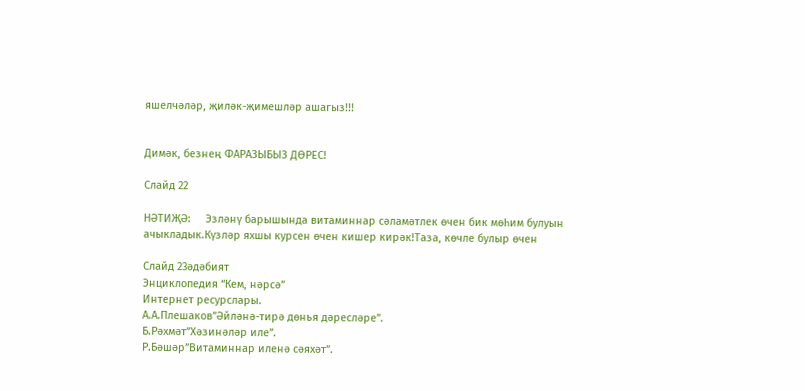яшелчәләр, җиләк-җимешләр ашагыз!!!


Димәк, безнең ФАРАЗЫБЫЗ ДӨРЕС!

Слайд 22

НӘТИҖӘ:     Эзләнү барышында витаминнар сәламәтлек өчен бик мөһим булуын ачыкладык.Күзләр яхшы курсен өчен кишер кирәк!Таза, көчле булыр өчен

Слайд 23әдәбият
Энциклопедия “Кем, нәрсә”
Интернет ресурслары.
А.А.Плешаков”Әйләнә-тирә дөнья дәресләре”.
Б.Рәхмәт”Хәзинәләр иле”.
Р.Бәшәр”Витаминнар иленә сәяхәт”.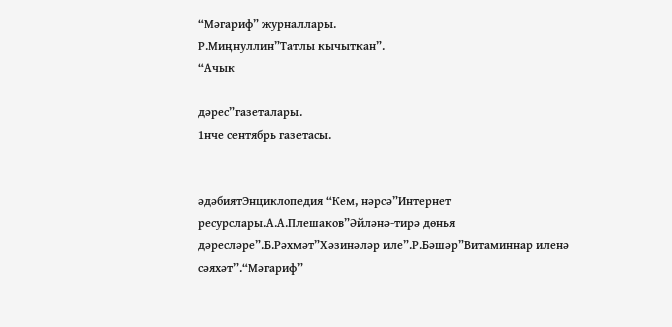“Мәгариф” журналлары.
Р.Миңнуллин”Татлы кычыткан”.
“Ачык

дәрес”газеталары.
1нче сентябрь газетасы.


әдәбиятЭнциклопедия “Кем, нәрсә”Интернет ресурслары.А.А.Плешаков”Әйләнә-тирә дөнья дәресләре”.Б.Рәхмәт”Хәзинәләр иле”.Р.Бәшәр”Витаминнар иленә сәяхәт”.“Мәгариф”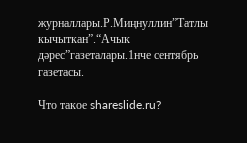журналлары.Р.Миңнуллин”Татлы кычыткан”.“Ачык дәрес”газеталары.1нче сентябрь газетасы.

Что такое shareslide.ru?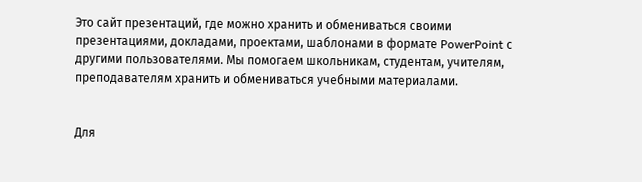Это сайт презентаций, где можно хранить и обмениваться своими презентациями, докладами, проектами, шаблонами в формате PowerPoint с другими пользователями. Мы помогаем школьникам, студентам, учителям, преподавателям хранить и обмениваться учебными материалами.


Для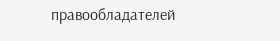правообладателей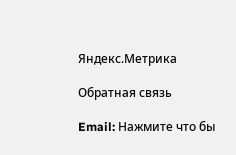Яндекс.Метрика

Обратная связь

Email: Нажмите что бы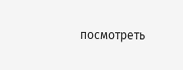посмотреть